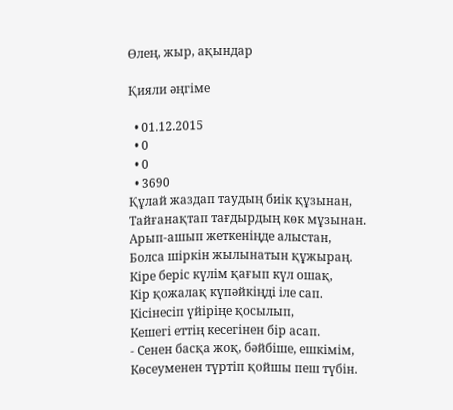Өлең, жыр, ақындар

Қияли әңгіме

  • 01.12.2015
  • 0
  • 0
  • 3690
Құлай жаздап таудың биік құзынан,
Тайғанақтап тағдырдың көк мұзынан.
Арып-ашып жеткеніңде алыстан,
Болса шіркін жылынатын құжыраң.
Кіре беріс күлім қағып күл ошақ,
Кір қожалақ күпәйкіңді іле сап.
Кісінесіп үйіріңе қосылып,
Кешегі еттің кесегінен бір асап.
- Сенен басқа жоқ, бәйбіше, ешкімім,
Көсеуменен түртіп қойшы пеш түбін.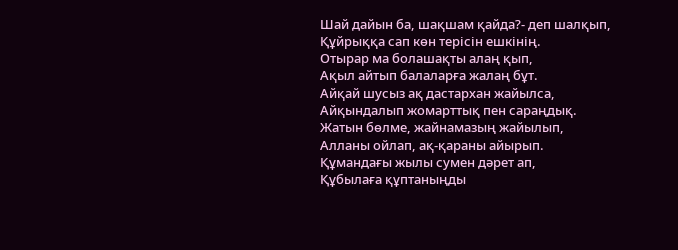Шай дайын ба, шақшам қайда?- деп шалқып,
Құйрыққа сап көн терісін ешкінің.
Отырар ма болашақты алаң қып,
Ақыл айтып балаларға жалаң бұт.
Айқай шусыз ақ дастархан жайылса,
Айқындалып жомарттық пен сараңдық.
Жатын бөлме, жайнамазың жайылып,
Алланы ойлап, ақ-қараны айырып.
Құмандағы жылы сумен дәрет ап,
Құбылаға құптаныңды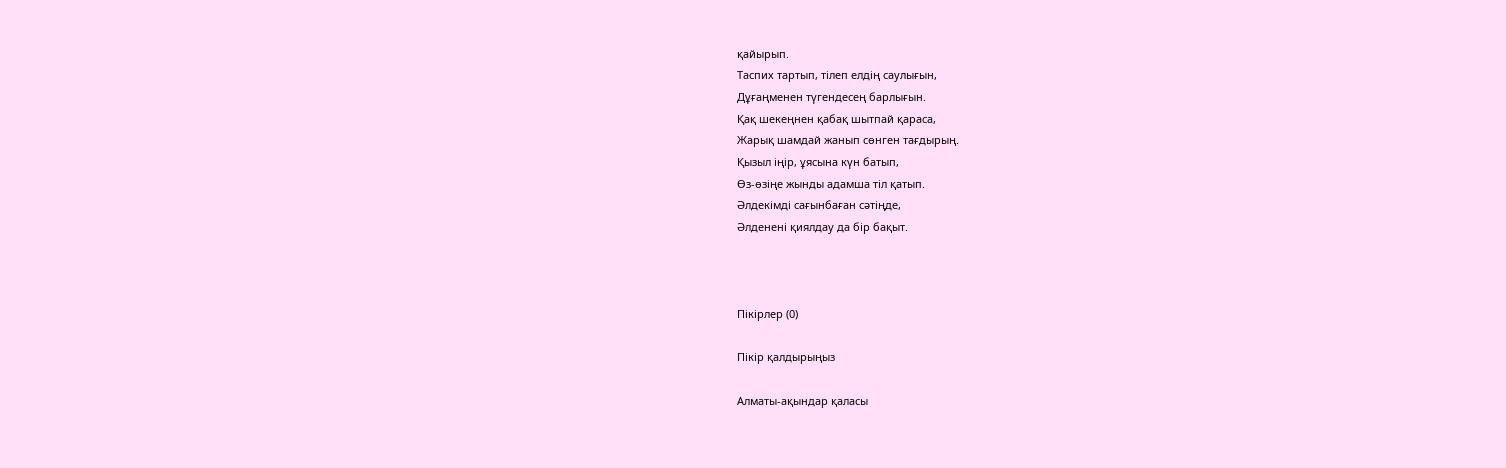қайырып.
Таспих тартып, тілеп елдің саулығын,
Дұғаңменен түгендесең барлығын.
Қақ шекеңнен қабақ шытпай қараса,
Жарық шамдай жанып сөнген тағдырың.
Қызыл іңір, ұясына күн батып,
Өз-өзіңе жынды адамша тіл қатып.
Әлдекімді сағынбаған сәтіңде,
Әлденені қиялдау да бір бақыт.



Пікірлер (0)

Пікір қалдырыңыз

Алматы-ақындар қаласы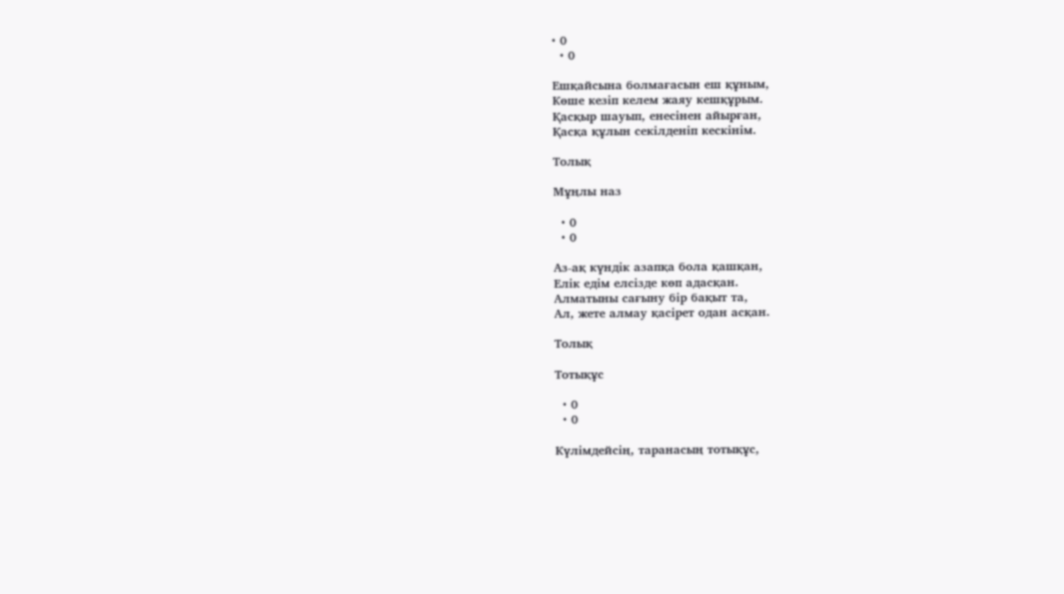• 0
  • 0

Ешқайсына болмағасын еш құным,
Көше кезіп келем жаяу кешқұрым.
Қасқыр шауып, енесінен айырған,
Қасқа құлын секілденіп кескінім.

Толық

Мұңлы наз

  • 0
  • 0

Аз-ақ күндік азапқа бола қашқан,
Елік едім елсізде көп адасқан.
Алматыны сағыну бір бақыт та,
Ал, жете алмау қасірет одан асқан.

Толық

Тотықұс

  • 0
  • 0

Күлімдейсің, таранасың тотықұс,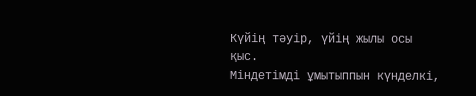Күйің тәуір, үйің жылы осы қыс.
Міндетімді ұмытыппын күнделкі,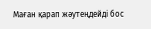Маған қарап жәутеңдейді бос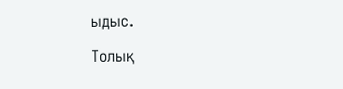ыдыс.

Толық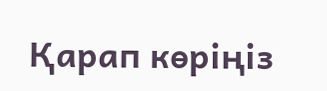Қарап көріңіз